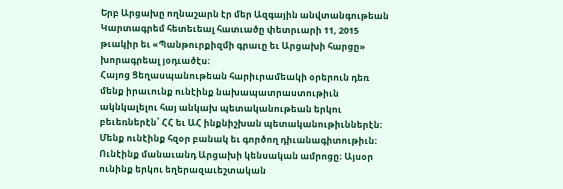Երբ Արցախը ողնաշարն էր մեր Ազգային անվտանգութեան
Կարտագրեմ հետեւեալ հատւածը փետրւարի 11, 2015 թւակիր եւ «Պանթուրքիզմի գրաւը եւ Արցախի հարցը» խորագրեալ յօդւածէս։
Հայոց Ցեղասպանութեան հարիւրամեակի օրերուն դեռ մենք իրաւունք ունէինք նախապատրաստութիւն ակնկալելու հայ անկախ պետականութեան երկու բեւեռներէն՝ ՀՀ եւ ԱՀ ինքնիշխան պետականութիւններէն։ Մենք ունէինք հզօր բանակ եւ գործող դիւանագիտութիւն։ Ունէինք մանաւանդ Արցախի կենսական ամրոցը։ Այսօր ունինք երկու եղերազաւեշտական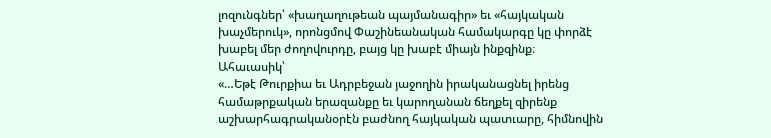լոզունգներ՝ «խաղաղութեան պայմանագիր» եւ «հայկական խաչմերուկ», որոնցմով Փաշինեանական համակարգը կը փորձէ խաբել մեր ժողովուրդը, բայց կը խաբէ միայն ինքզինք։
Ահաւասիկ՝
«…Եթէ Թուրքիա եւ Ադրբեջան յաջողին իրականացնել իրենց համաթրքական երազանքը եւ կարողանան ճեղքել զիրենք աշխարհագրականօրէն բաժնող հայկական պատւարը, հիմնովին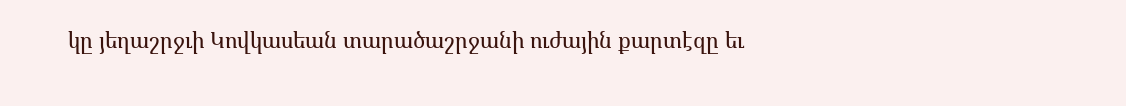կը յեղաշրջւի Կովկասեան տարածաշրջանի ուժային քարտէզը եւ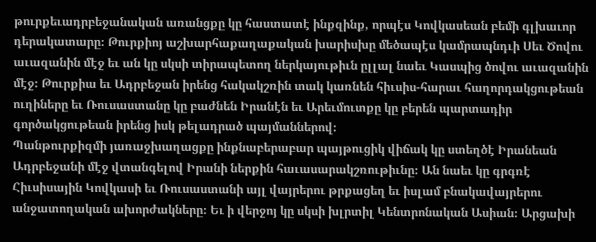թուրքեւադրբեջանական առանցքը կը հաստատէ ինքզինք, որպէս Կովկասեան բեմի գլխաւոր դերակատարը։ Թուրքիոյ աշխարհաքաղաքական խարիսխը մեծապէս կամրապնդւի Սեւ Ծովու աւազանին մէջ եւ ան կը սկսի տիրապետող ներկայութիւն ըլլալ նաեւ Կասպից ծովու աւազանին մէջ։ Թուրքիա եւ Ադրբեջան իրենց հակակշռին տակ կառնեն հիւսիս-հարաւ հաղորդակցութեան ուղիները եւ Ռուսաստանը կը բաժնեն Իրանէն եւ Արեւմուտքը կը բերեն պարտադիր գործակցութեան իրենց իսկ թելադրած պայմաններով։
Պանթուրքիզմի յառաջխաղացքը ինքնաբերաբար պայթուցիկ վիճակ կը ստեղծէ Իրանեան Ադրբեջանի մէջ վտանգելով Իրանի ներքին հաւասարակշռութիւնը։ Ան նաեւ կը գրգռէ Հիւսիսային Կովկասի եւ Ռուսաստանի այլ վայրերու թրքացեղ եւ իսլամ բնակավայրերու անջատողական ախորժակները։ Եւ ի վերջոյ կը սկսի խլրտիլ Կենտրոնական Ասիան։ Արցախի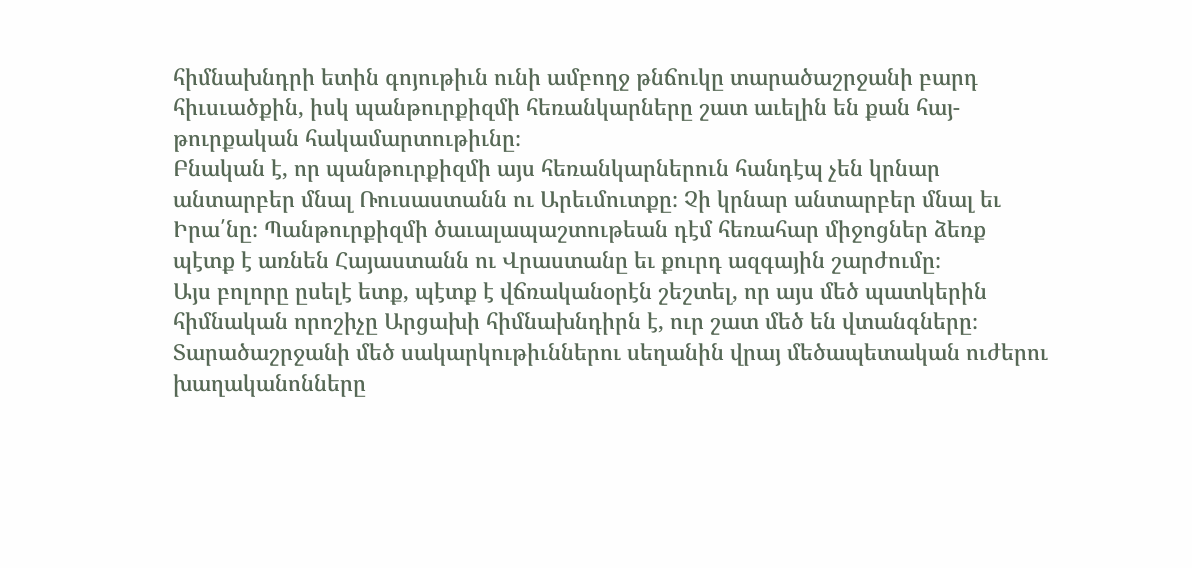հիմնախնդրի ետին գոյութիւն ունի ամբողջ թնճուկը տարածաշրջանի բարդ հիւսւածքին, իսկ պանթուրքիզմի հեռանկարները շատ աւելին են քան հայ-թուրքական հակամարտութիւնը։
Բնական է, որ պանթուրքիզմի այս հեռանկարներուն հանդէպ չեն կրնար անտարբեր մնալ Ռուսաստանն ու Արեւմուտքը։ Չի կրնար անտարբեր մնալ եւ Իրա՛նը։ Պանթուրքիզմի ծաւալապաշտութեան դէմ հեռահար միջոցներ ձեռք պէտք է առնեն Հայաստանն ու Վրաստանը եւ քուրդ ազգային շարժումը։
Այս բոլորը ըսելէ ետք, պէտք է վճռականօրէն շեշտել, որ այս մեծ պատկերին հիմնական որոշիչը Արցախի հիմնախնդիրն է, ուր շատ մեծ են վտանգները։ Տարածաշրջանի մեծ սակարկութիւններու սեղանին վրայ մեծապետական ուժերու խաղականոնները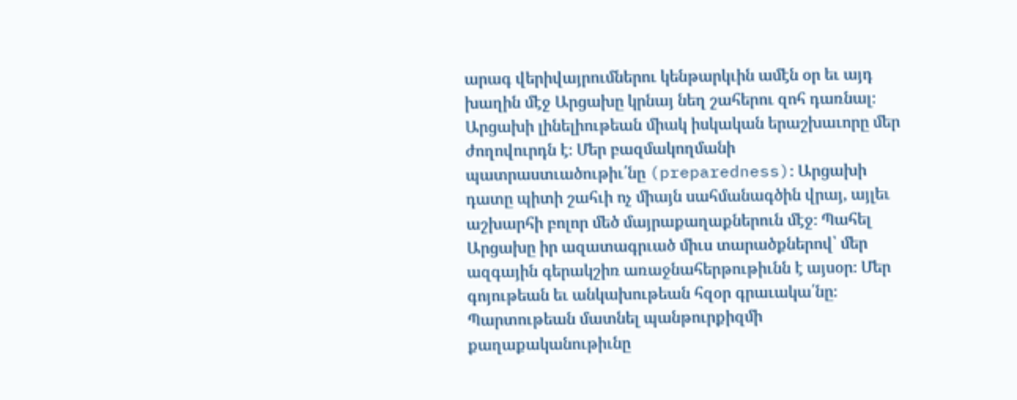արագ վերիվայրումներու կենթարկւին ամէն օր եւ այդ խաղին մէջ Արցախը կրնայ նեղ շահերու զոհ դառնալ։
Արցախի լինելիութեան միակ իսկական երաշխաւորը մեր ժողովուրդն է։ Մեր բազմակողմանի պատրաստւածութիւ՛նը (preparedness)։ Արցախի դատը պիտի շահւի ոչ միայն սահմանագծին վրայ, այլեւ աշխարհի բոլոր մեծ մայրաքաղաքներուն մէջ։ Պահել Արցախը իր ազատագրւած միւս տարածքներով՝ մեր ազգային գերակշիռ առաջնահերթութիւնն է այսօր։ Մեր գոյութեան եւ անկախութեան հզօր գրաւակա՛նը։ Պարտութեան մատնել պանթուրքիզմի քաղաքականութիւնը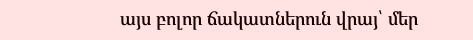այս բոլոր ճակատներուն վրայ՝ մեր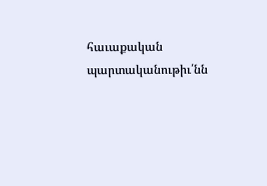հաւաքական պարտականութիւ՛նն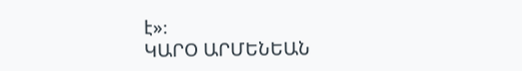է»։
ԿԱՐՕ ԱՐՄԵՆԵԱՆ